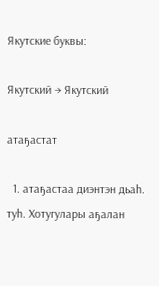Якутские буквы:

Якутский → Якутский

атаҕастат

  1. атаҕастаа диэнтэн дьаһ. туһ. Хотугулары аҕалан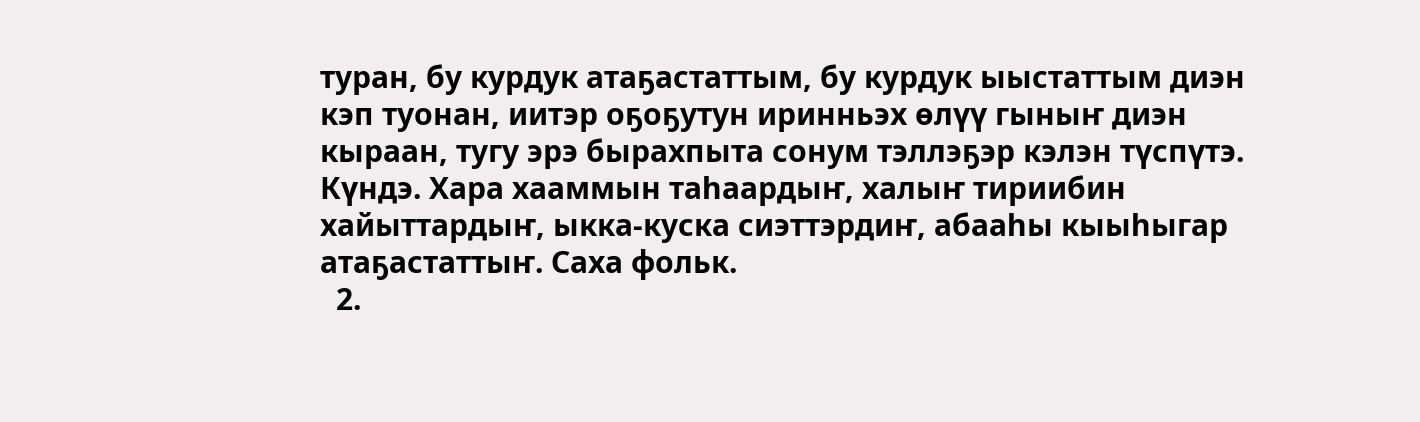туран, бу курдук атаҕастаттым, бу курдук ыыстаттым диэн кэп туонан, иитэр оҕоҕутун иринньэх өлүү гыныҥ диэн кыраан, тугу эрэ бырахпыта сонум тэллэҕэр кэлэн түспүтэ. Күндэ. Хара хааммын таһаардыҥ, халыҥ тириибин хайыттардыҥ, ыкка-куска сиэттэрдиҥ, абааһы кыыһыгар атаҕастаттыҥ. Саха фольк.
  2.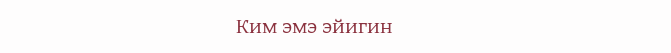Ким эмэ эйигин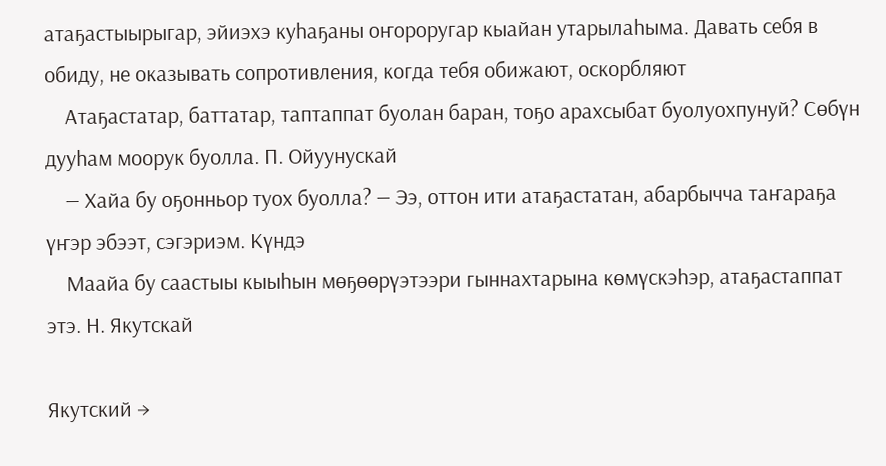атаҕастыырыгар, эйиэхэ куһаҕаны оҥороругар кыайан утарылаһыма. Давать себя в обиду, не оказывать сопротивления, когда тебя обижают, оскорбляют
    Атаҕастатар, баттатар, таптаппат буолан баран, тоҕо арахсыбат буолуохпунуй? Сөбүн дууһам моорук буолла. П. Ойуунускай
    — Хайа бу оҕонньор туох буолла? — Ээ, оттон ити атаҕастатан, абарбычча таҥараҕа үҥэр эбээт, сэгэриэм. Күндэ
    Маайа бу саастыы кыыһын мөҕөөрүэтээри гыннахтарына көмүскэһэр, атаҕастаппат этэ. Н. Якутскай

Якутский →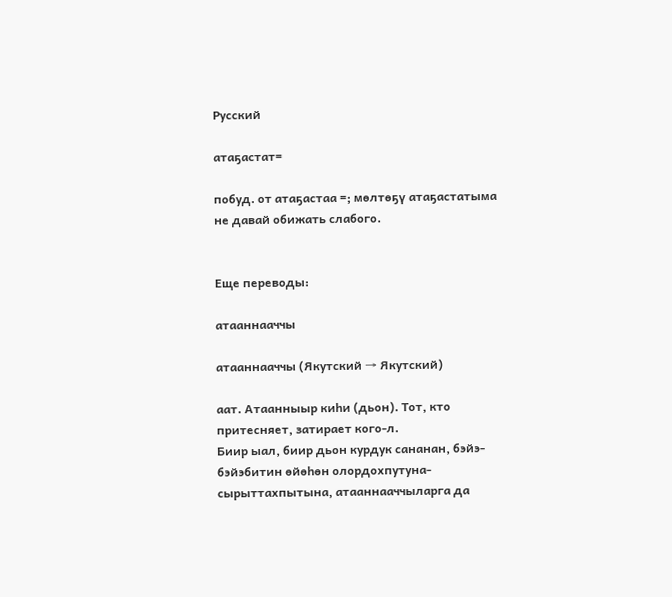Русский

атаҕастат=

побуд. от атаҕастаа =; мөлтөҕү атаҕастатыма не давай обижать слабого.


Еще переводы:

атааннааччы

атааннааччы (Якутский → Якутский)

аат. Атаанныыр киһи (дьон). Тот, кто притесняет, затирает кого-л.
Биир ыал, биир дьон курдук сананан, бэйэ-бэйэбитин өйөһөн олордохпутуна-сырыттахпытына, атааннааччыларга да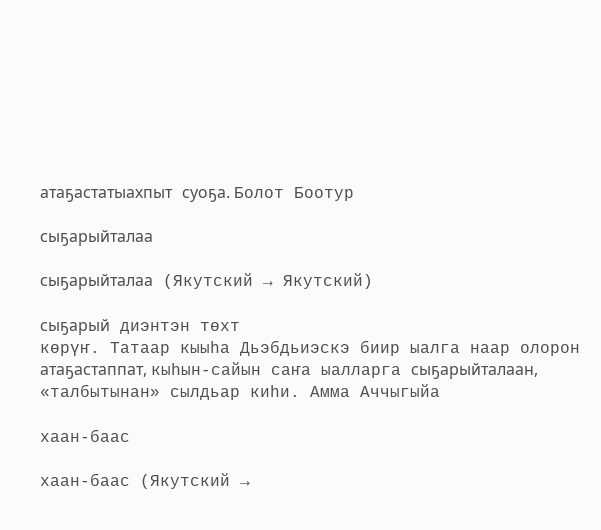атаҕастатыахпыт суоҕа. Болот Боотур

сыҕарыйталаа

сыҕарыйталаа (Якутский → Якутский)

сыҕарый диэнтэн төхт
көрүҥ. Татаар кыыһа Дьэбдьиэскэ биир ыалга наар олорон атаҕастаппат, кыһын-сайын саҥа ыалларга сыҕарыйталаан, «талбытынан» сылдьар киһи. Амма Аччыгыйа

хаан-баас

хаан-баас (Якутский →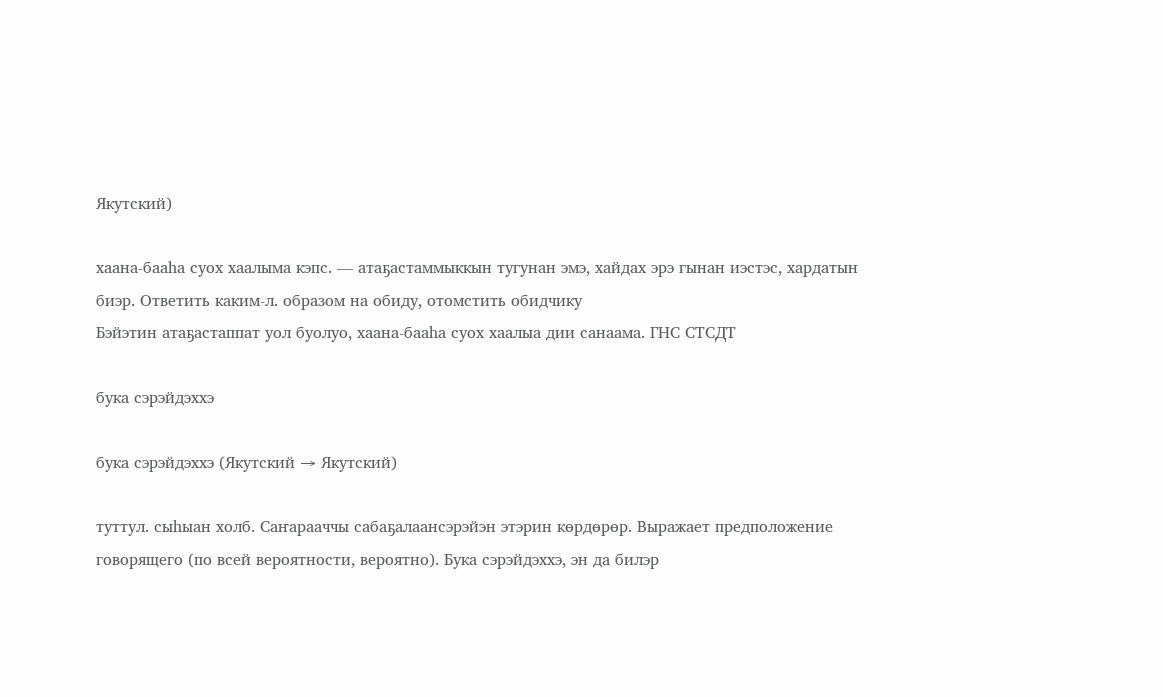Якутский)

хаана-бааһа суох хаалыма кэпс. — атаҕастаммыккын тугунан эмэ, хайдах эрэ гынан иэстэс, хардатын биэр. Ответить каким-л. образом на обиду, отомстить обидчику
Бэйэтин атаҕастаппат уол буолуо, хаана-бааһа суох хаалыа дии санаама. ГНС СТСДТ

бука сэрэйдэххэ

бука сэрэйдэххэ (Якутский → Якутский)

туттул. сыһыан холб. Саҥарааччы сабаҕалаансэрэйэн этэрин көрдөрөр. Выражает предположение говорящего (по всей вероятности, вероятно). Бука сэрэйдэххэ, эн да билэр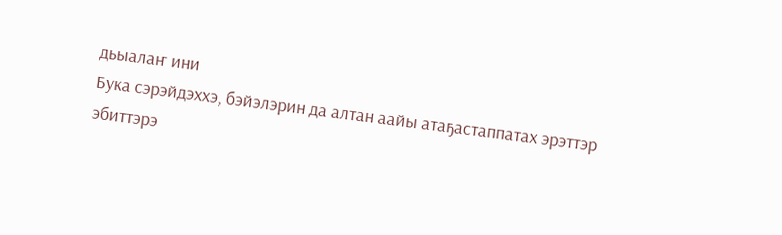дьыалаҥ ини
Бука сэрэйдэххэ, бэйэлэрин да алтан аайы атаҕастаппатах эрэттэр эбиттэрэ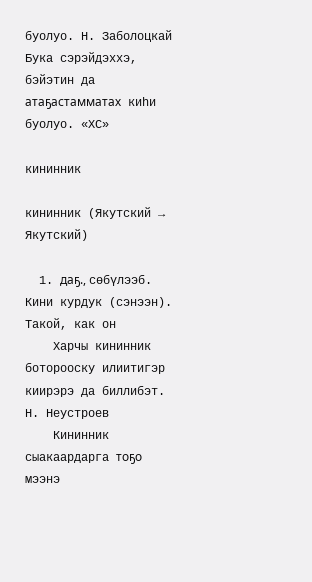буолуо. Н. Заболоцкай
Бука сэрэйдэххэ, бэйэтин да атаҕастамматах киһи буолуо. «ХС»

кининник

кининник (Якутский → Якутский)

  1. даҕ., сөбүлээб. Кини курдук (сэнээн). Такой, как он
    Харчы кининник боторооску илиитигэр киирэрэ да биллибэт. Н. Неустроев
    Кининник сыакаардарга тоҕо мээнэ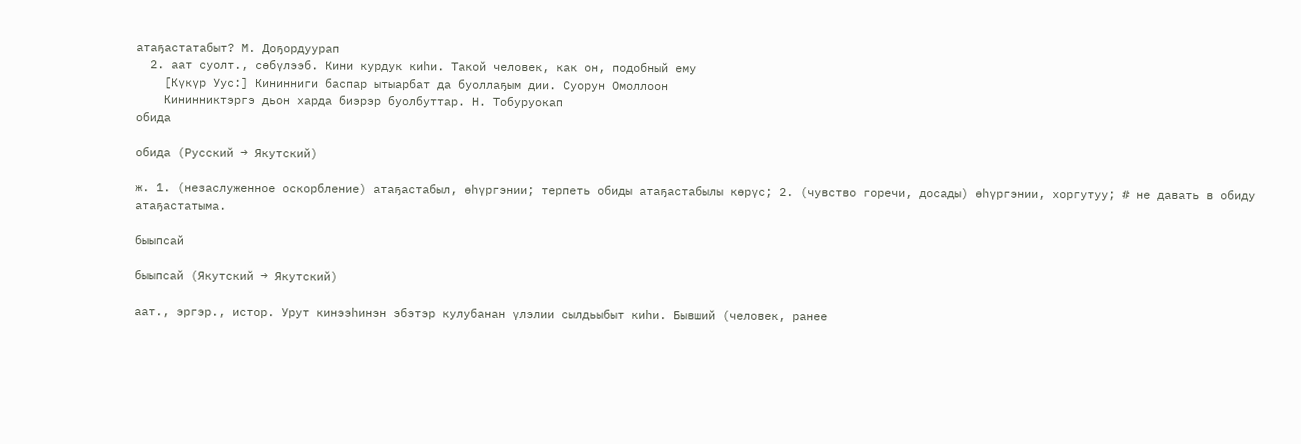атаҕастатабыт? М. Доҕордуурап
  2. аат суолт., сөбүлээб. Кини курдук киһи. Такой человек, как он, подобный ему
    [Күкүр Уус:] Кининниги баспар ытыарбат да буоллаҕым дии. Суорун Омоллоон
    Кининниктэргэ дьон харда биэрэр буолбуттар. Н. Тобуруокап
обида

обида (Русский → Якутский)

ж. 1. (незаслуженное оскорбление) атаҕастабыл, өһүргэнии; терпеть обиды атаҕастабылы көрүс; 2. (чувство горечи, досады) өһүргэнии, хоргутуу; # не давать в обиду атаҕастатыма.

быыпсай

быыпсай (Якутский → Якутский)

аат., эргэр., истор. Урут кинээһинэн эбэтэр кулубанан үлэлии сылдьыбыт киһи. Бывший (человек, ранее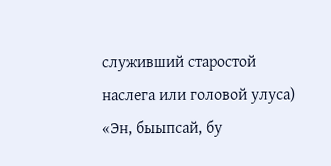служивший старостой наслега или головой улуса)
«Эн, быыпсай, бу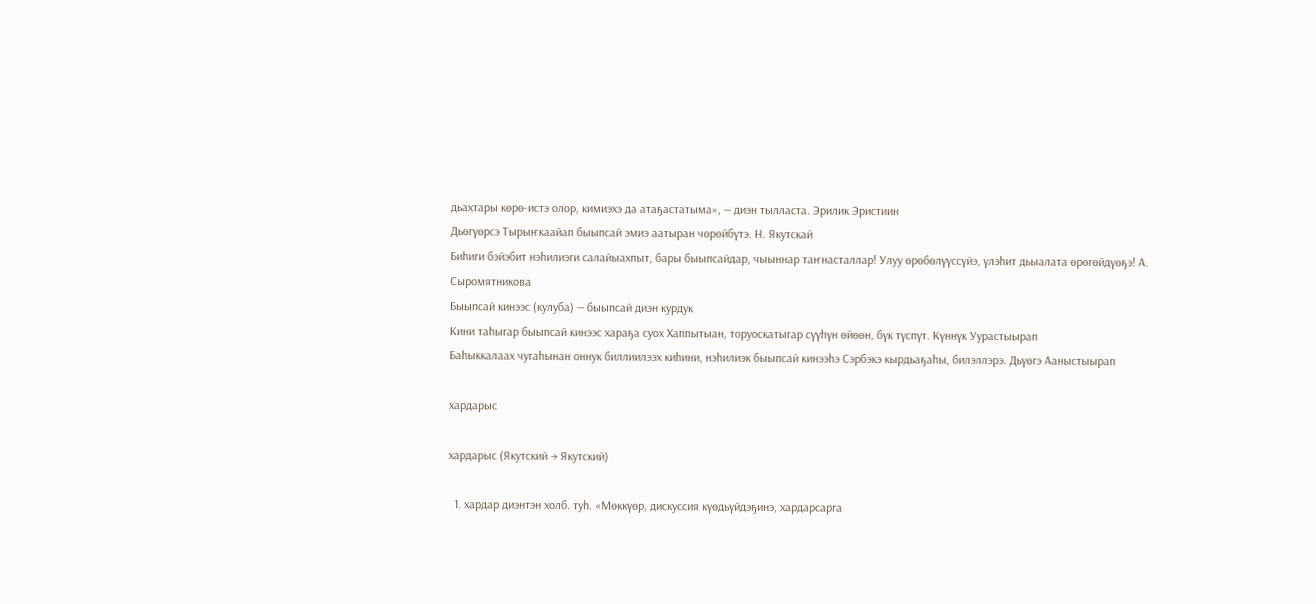дьахтары көрө-истэ олор, кимиэхэ да атаҕастатыма», — диэн тылласта. Эрилик Эристиин
Дьөгүөрсэ Тырыҥкаайап быыпсай эмиэ аатыран чөрөйбүтэ. Н. Якутскай
Биһиги бэйэбит нэһилиэги салайыахпыт, бары быыпсайдар, чыыннар таҥнасталлар! Улуу өрөбөлүүссүйэ, үлэһит дьыалата өрөгөйдүөҕэ! А. Сыромятникова
Быыпсай кинээс (кулуба) — быыпсай диэн курдук
Кини таһыгар быыпсай кинээс хараҕа суох Хаппытыан, торуоскатыгар сүүһүн өйөөн, бүк түспүт. Күннүк Уурастыырап
Баһыккалаах чугаһынан оннук биллиилээх киһини, нэһилиэк быыпсай кинээһэ Сэрбэкэ кырдьаҕаһы, билэллэрэ. Дьүөгэ Ааныстыырап

хардарыс

хардарыс (Якутский → Якутский)

  1. хардар диэнтэн холб. туһ. «Мөккүөр, дискуссия күөдьүйдэҕинэ, хардарсарга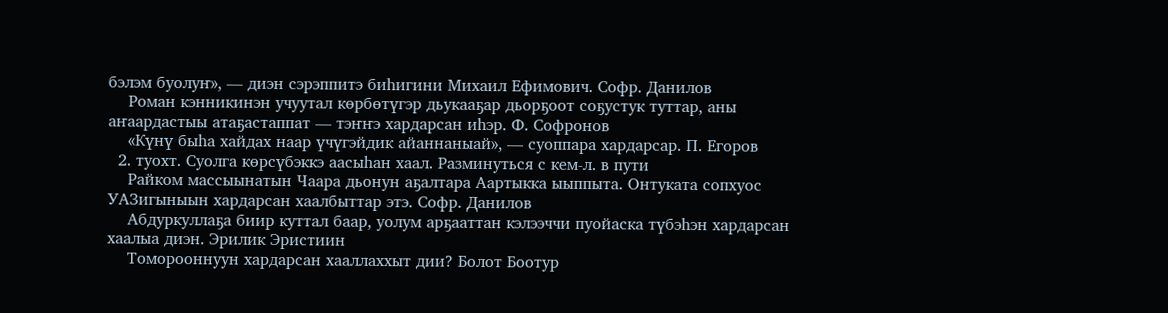бэлэм буолуҥ», — диэн сэрэппитэ биһигини Михаил Ефимович. Софр. Данилов
    Роман кэнникинэн учуутал көрбөтүгэр дьукааҕар дьорҕоот соҕустук туттар, аны аҥаардастыы атаҕастаппат — тэҥҥэ хардарсан иһэр. Ф. Софронов
    «Күнү быһа хайдах наар үчүгэйдик айаннаныай», — суоппара хардарсар. П. Егоров
  2. туохт. Суолга көрсүбэккэ аасыһан хаал. Разминуться с кем-л. в пути
    Райком массыынатын Чаара дьонун аҕалтара Аартыкка ыыппыта. Онтуката сопхуос УАЗигыныын хардарсан хаалбыттар этэ. Софр. Данилов
    Абдуркуллаҕа биир куттал баар, уолум арҕааттан кэлээччи пуойаска түбэһэн хардарсан хаалыа диэн. Эрилик Эристиин
    Томорооннуун хардарсан хааллаххыт дии? Болот Боотур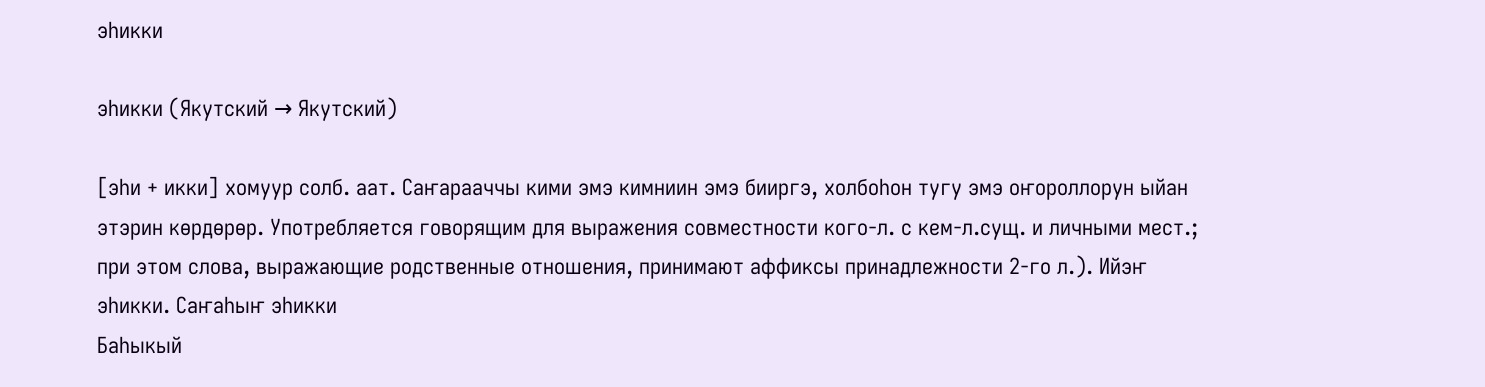эһикки

эһикки (Якутский → Якутский)

[эһи + икки] хомуур солб. аат. Саҥарааччы кими эмэ кимниин эмэ бииргэ, холбоһон тугу эмэ оҥороллорун ыйан этэрин көрдөрөр. Употребляется говорящим для выражения совместности кого-л. с кем-л.сущ. и личными мест.; при этом слова, выражающие родственные отношения, принимают аффиксы принадлежности 2-го л.). Ийэҥ эһикки. Саҥаһыҥ эһикки
Баһыкый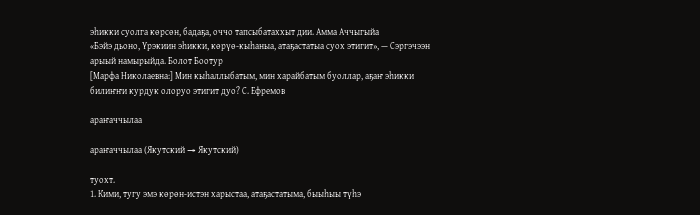эһикки суолга көрсөн, бадаҕа, оччо тапсыбатаххыт дии. Амма Аччыгыйа
«Бэйэ дьоно, Үрэкиин эһикки, көрүө-кыһаныа, атаҕастатыа суох этигит», — Сэргэчээн арыый намырыйда. Болот Боотур
[Марфа Николаевна:] Мин кыһаллыбатым, мин харайбатым буоллар, аҕаҥ эһикки билиҥҥи курдук олоруо этигит дуо? С. Ефремов

араҥаччылаа

араҥаччылаа (Якутский → Якутский)

туохт.
1. Кими, тугу эмэ көрөн-истэн харыстаа, атаҕастатыма, быыһыы түһэ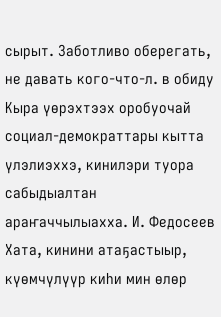сырыт. Заботливо оберегать, не давать кого-что-л. в обиду
Кыра үөрэхтээх оробуочай социал-демократтары кытта үлэлиэххэ, кинилэри туора сабыдыалтан араҥаччылыахха. И. Федосеев
Хата, кинини атаҕастыыр, күөмчүлүүр киһи мин өлөр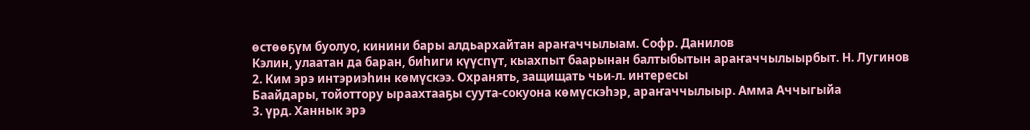өстөөҕүм буолуо, кинини бары алдьархайтан араҥаччылыам. Софр. Данилов
Кэлин, улаатан да баран, биһиги күүспүт, кыахпыт баарынан балтыбытын араҥаччылыырбыт. Н. Лугинов
2. Ким эрэ интэриэһин көмүскээ. Охранять, защищать чьи-л. интересы
Баайдары, тойоттору ыраахтааҕы суута-сокуона көмүскэһэр, араҥаччылыыр. Амма Аччыгыйа
3. үрд. Ханнык эрэ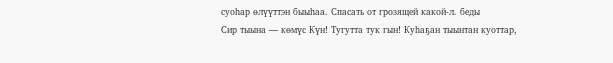суоһар өлүүттэн быыһаа. Спасать от грозящей какой-л. беды
Сир тыына — көмүс Күн! Тугутта тук гын! Куһаҕан тыынтан куоттар,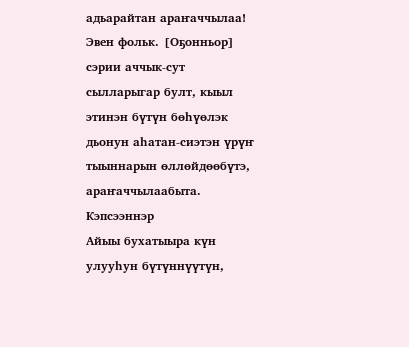адьарайтан араҥаччылаа! Эвен фольк. [Оҕонньор] сэрии аччык-сут сылларыгар булт, кыыл этинэн бүтүн бөһүөлэк дьонун аһатан-сиэтэн үрүҥ тыыннарын өллөйдөөбүтэ, араҥаччылаабыта. Кэпсээннэр
Айыы бухатыыра күн улууһун бүтүннүүтүн,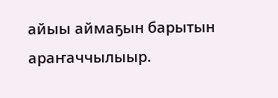айыы аймаҕын барытын араҥаччылыыр.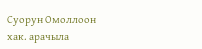Суорун Омоллоон
хак. арачыла